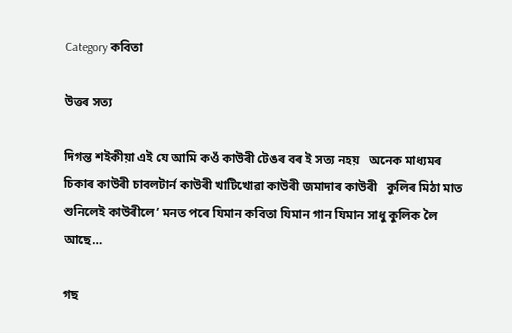Category কবিতা

উত্তৰ সত্য

দিগন্ত শইকীয়া এই যে আমি কওঁ কাউৰী টেঙৰ বৰ ই সত্য নহয়   অনেক মাধ্যমৰ চিকাৰ কাউৰী চাবলটাৰ্ন কাউৰী খাটিখোৱা কাউৰী জমাদাৰ কাউৰী   কুলিৰ মিঠা মাত শুনিলেই কাউৰীলে’ মনত পৰে যিমান কবিতা যিমান গান যিমান সাধু কুলিক লৈ আছে…

গছ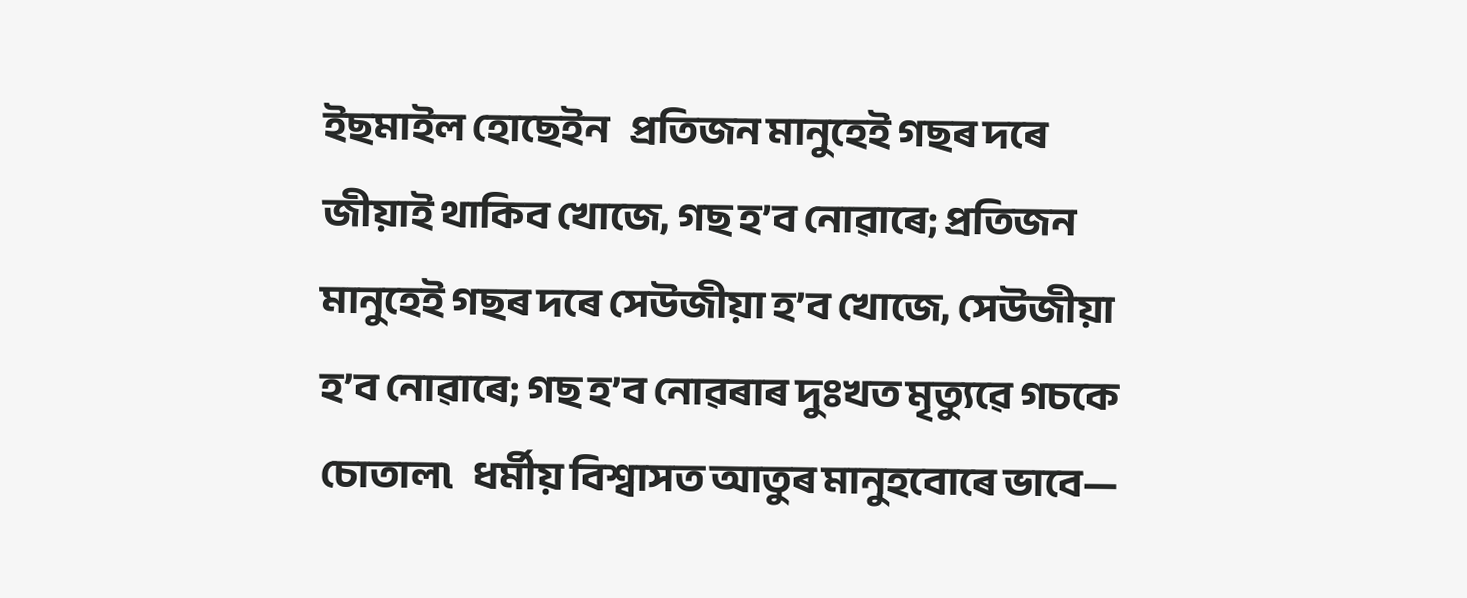ইছমাইল হোছেইন   প্ৰতিজন মানুহেই গছৰ দৰে জীয়াই থাকিব খোজে, গছ হ’ব নোৱাৰে; প্ৰতিজন মানুহেই গছৰ দৰে সেউজীয়া হ’ব খোজে, সেউজীয়া হ’ব নোৱাৰে; গছ হ’ব নোৱৰাৰ দুঃখত মৃত্যুৱে গচকে চোতাল৷   ধৰ্মীয় বিশ্বাসত আতুৰ মানুহবোৰে ভাবে‍—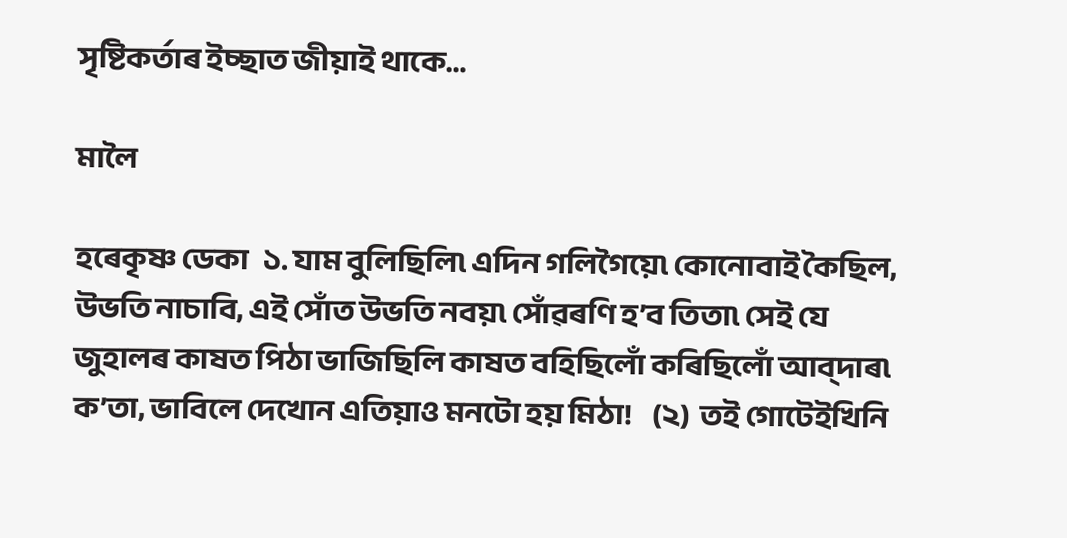সৃষ্টিকৰ্তাৰ ইচ্ছাত জীয়াই থাকে…

মালৈ

হৰেকৃষ্ণ ডেকা   ১. যাম বুলিছিলি৷ এদিন গলিগৈয়ে৷ কোনোবাই কৈছিল, উভতি নাচাবি, এই সোঁত উভতি নবয়৷ সোঁৱৰণি হ’ব তিতা৷ সেই যে জুহালৰ কাষত পিঠা ভাজিছিলি কাষত বহিছিলোঁ কৰিছিলোঁ আব্‌দাৰ৷ ক’তা, ভাবি‍লে দেখোন এতিয়াও মনটো হয় মিঠা!    (২)  তই গোটেইখিনি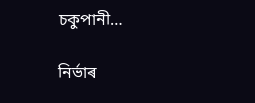চকুপানী…

নির্ভাৰ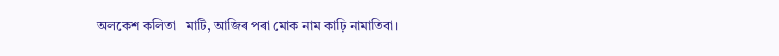অলকেশ কলিতা   মাটি, আজিৰ পৰা মোক নাম কাঢ়ি নামাতিবা।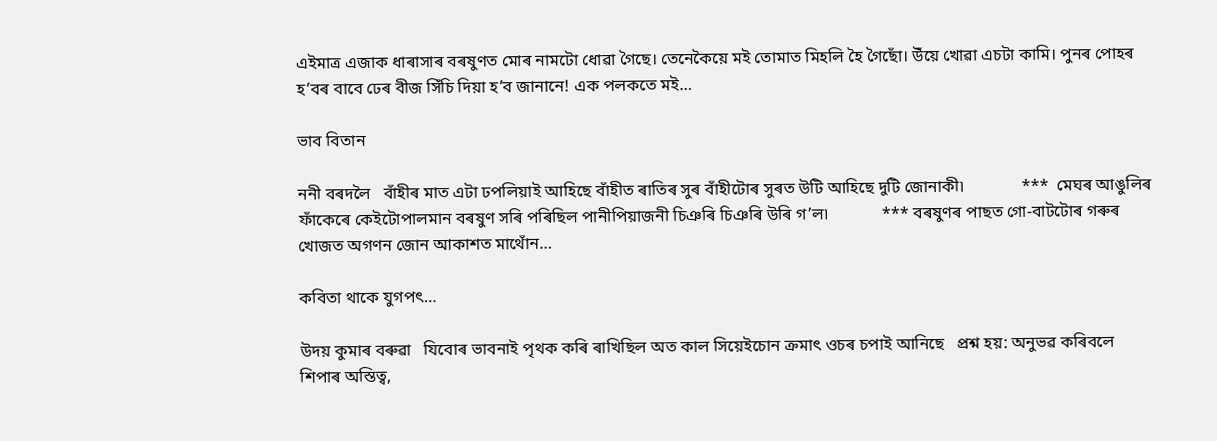এইমাত্ৰ এজাক ধাৰাসাৰ বৰষুণত মোৰ নামটো ধোৱা গৈছে। তেনেকৈয়ে মই তোমাত মিহলি হৈ গৈছোঁ। উঁয়ে খোৱা এচটা কামি। পুনৰ পোহৰ হ’বৰ বাবে ঢেৰ বীজ সিঁচি দিয়া হ’ব জানানে! এক পলকতে মই…

ভাব বিতান

ননী বৰদলৈ   বাঁহীৰ মাত এটা ঢপলিয়াই আহিছে বাঁহীত ৰাতিৰ সুৰ বাঁহীটোৰ সুৰত উটি আহিছে দুটি জোনাকী৷              ***  মেঘৰ আঙুলিৰ ফাঁকেৰে কেইটোপালমান বৰষুণ সৰি পৰিছিল পানীপিয়াজনী চিঞৰি চিঞৰি উৰি গ’ল৷             *** বৰষুণৰ পাছত গো-বাটটোৰ গৰুৰ খোজত অগণন জোন আকাশত মাথোঁন…

কবিতা থাকে যুগপৎ…

উদয় কুমাৰ বৰুৱা   যিবোৰ ভাবনাই পৃথক কৰি ৰাখিছিল অত কাল সিয়েইচোন ক্ৰমাৎ ওচৰ চপাই আনিছে   প্ৰশ্ন হয়: অনুভৱ কৰিবলে শিপাৰ অস্তিত্ব,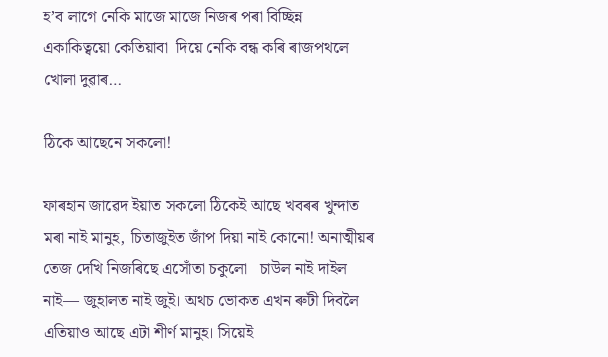হ’ব লাগে নেকি মাজে মাজে নিজৰ পৰা বিচ্ছিন্ন   একাকি‍ত্বয়ো কেতিয়াবা  দিয়ে নেকি বন্ধ কৰি ৰাজপথলে খোলা দুৱাৰ…

ঠিকে আছেনে সকলো!

ফাৰহান জাৱেদ ইয়াত সকলো ঠিকেই আছে খবৰৰ খুন্দাত মৰা নাই মানুহ, চিতাজুইত জাঁপ দিয়া নাই কোনো! অনাত্মীয়ৰ তেজ দেখি নিজৰিছে এসোঁতা চকুলো   চাউল নাই দাইল নাই— জুহালত নাই জুই। অথচ ভোকত এখন ৰুটী দিবলৈ এতিয়াও আছে এটা শীৰ্ণ মানুহ। সিয়েই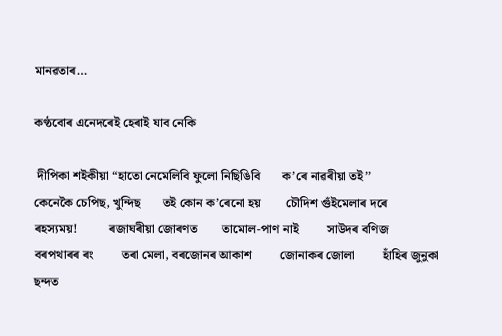মানৱতাৰ…

কণ্ঠবোৰ এনেদৰেই হেৰাই যাব নেকি

 দীপিকা শইকীয়া “হাতো নেমেলিবি ফুলো নিছিঙিবি       ক’ৰে নাৱৰীয়া তই’’                কেনেকৈ চেপিছ, খুন্দিছ       তই কোন ক’ৰেনো হয়        চৌদিশ গুঁইমেলাৰ দৰে        ৰহস্যময়!          ৰজাঘৰীয়া জোৰণত        তামোল-পাণ নাই         সাউদৰ বণি‍জ         বৰপথাৰৰ ৰং         তৰা মেলা, বৰজোনৰ আকাশ         জোনাকৰ জোলা         হাঁহিৰ জুনুকা          ছন্দত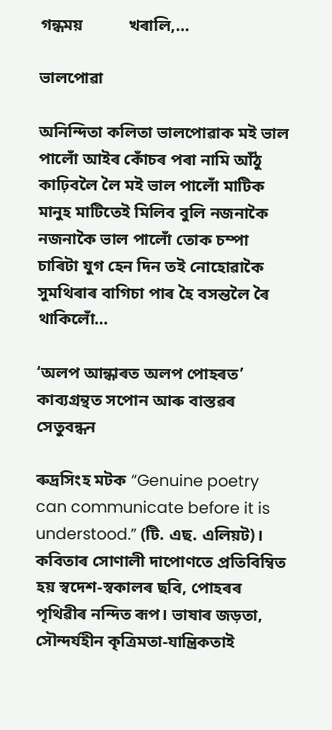গন্ধময়           খৰালি,…

ভালপোৱা

অনিন্দিতা কলিতা ভালপোৱাক মই ভাল পালোঁ আইৰ কোঁচৰ পৰা নামি আঁঠু কাঢ়িবলৈ লৈ মই ভাল পালোঁ মাটিক মানুহ মাটিতেই মিলিব বুলি নজনাকৈ নজনাকৈ ভাল পালোঁ তোক চম্পা চাৰিটা যুগ হেন দিন তই নোহোৱাকৈ সুমথিৰাৰ বাগিচা পাৰ হৈ বসন্তলৈ ৰৈ থাকিলোঁ…

‘অলপ আন্ধাৰত অলপ পোহৰত’ কাব্যগ্ৰন্থত সপোন আৰু বাস্তৱৰ সেতুবন্ধন

ৰুদ্ৰসিংহ মটক “Genuine poetry can communicate before it is understood.” (টি. এছ. এলিয়ট)। কবিতাৰ সোণালী দাপোণতে প্ৰতিবিম্বিত হয় স্বদেশ-স্বকালৰ ছবি, পোহৰৰ পৃথিৱীৰ নন্দিত ৰূপ। ভাষাৰ জড়তা, সৌন্দর্যহীন কৃত্রিমতা-যান্ত্রিকতাই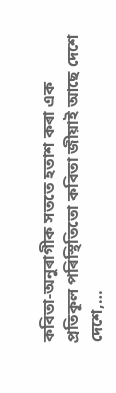কবিতা-অনুৰাগীক সততে হতাশ কৰা এক প্রতিকূল পৰিস্থিতিতো কবিতা জীয়াই আছে দেশে দেশে,…